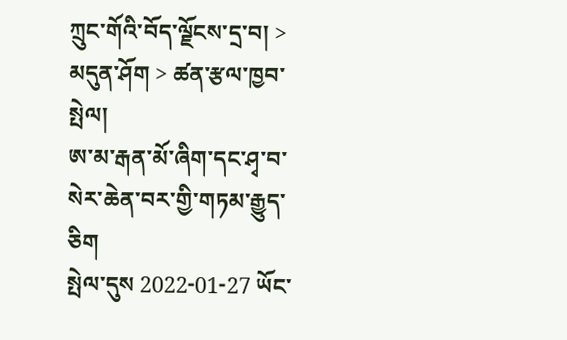ཀྲུང་གོའི་བོད་ལྗོངས་དྲ་བ། > མདུན་ཤོག > ཚན་རྩལ་ཁྱབ་སྤེལ།
ཨ་མ་རྒན་མོ་ཞིག་དང་ཤྭ་བ་སེར་ཆེན་བར་གྱི་གཏམ་རྒྱུད་ཅིག
སྤེལ་དུས 2022-01-27 ཡོང་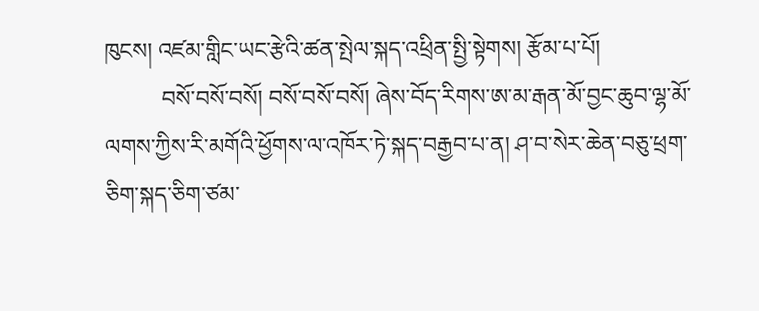ཁུངས། འཛམ་གླིང་ཡང་རྩེའི་ཚན་སྤེལ་སྐད་འཕྲིན་སྤྱི་སྟེགས། རྩོམ་པ་པོ།
          བསོ་བསོ་བསོ། བསོ་བསོ་བསོ། ཞེས་བོད་རིགས་ཨ་མ་རྒན་མོ་བྱང་ཆུབ་ལྷ་མོ་ལགས་ཀྱིས་རི་མགོའི་ཕྱོགས་ལ་འཁོར་ཏེ་སྐད་བརྒྱབ་པ་ན། ཤ་བ་སེར་ཆེན་བཅུ་ཕྲག་ཅིག་སྐད་ཅིག་ཙམ་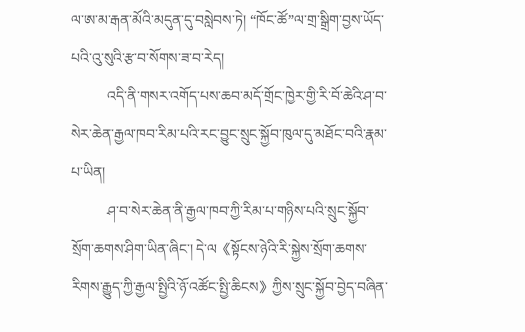ལ་ཨ་མ་རྒན་མོའི་མདུན་དུ་བསླེབས་ཏེ། “ཁོང་ཚོ”ལ་གྲ་སྒྲིག་བྱས་ཡོད་པའི་འུ་སུའི་རྩ་བ་སོགས་ཟ་བ་རེད།
          འདི་ནི་གསར་འགོད་པས་ཆབ་མདོ་གྲོང་ཁྱེར་གྱི་རི་བོ་ཆེའི་ཤ་བ་སེར་ཆེན་རྒྱལ་ཁབ་རིམ་པའི་རང་བྱུང་སྲུང་སྐྱོབ་ཁུལ་དུ་མཐོང་བའི་རྣམ་པ་ཡིན།
          ཤ་བ་སེར་ཆེན་ནི་རྒྱལ་ཁབ་ཀྱི་རིམ་པ་གཉིས་པའི་སྲུང་སྐྱོབ་སྲོག་ཆགས་ཤིག་ཡིན་ཞིང་། དེ་ལ《སྟོངས་ཉེའི་རི་སྐྱེས་སྲོག་ཆགས་རིགས་རྒྱུད་ཀྱི་རྒྱལ་སྤྱིའི་ཉོ་འཚོང་སྤྱི་ཆིངས》ཀྱིས་སྲུང་སྐྱོབ་བྱེད་བཞིན་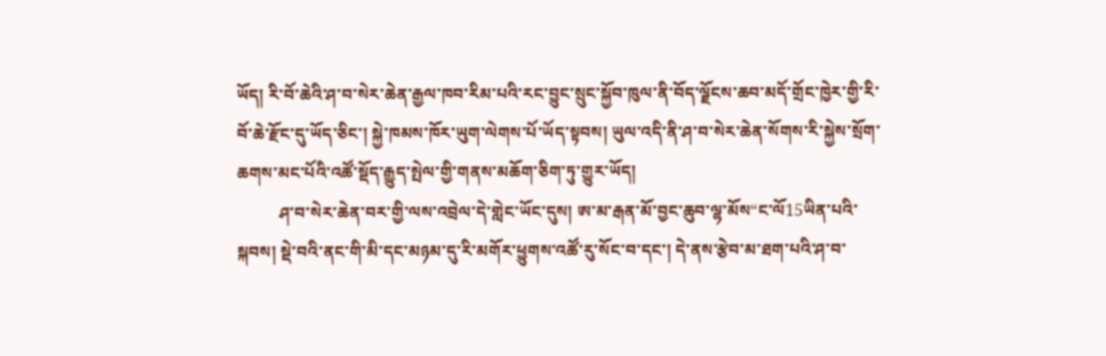ཡོད། རི་བོ་ཆེའི་ཤ་བ་སེར་ཆེན་རྒྱལ་ཁབ་རིམ་པའི་རང་བྱུང་སྲུང་སྐྱོབ་ཁུལ་ནི་བོད་ལྗོངས་ཆབ་མདོ་གྲོང་ཁྱེར་གྱི་རི་བོ་ཆེ་རྫོང་དུ་ཡོད་ཅིང་། སྐྱེ་ཁམས་ཁོར་ཡུག་ལེགས་པོ་ཡོད་སྟབས། ཡུལ་འདི་ནི་ཤ་བ་སེར་ཆེན་སོགས་རི་སྐྱེས་སྲོག་ཆགས་མང་པོའི་འཚོ་སྡོད་རྒྱུད་སྤེལ་གྱི་གནས་མཆོག་ཅིག་ཏུ་གྱུར་ཡོད།
          ཤ་བ་སེར་ཆེན་བར་གྱི་ལས་འབྲེལ་དེ་གླེང་ཡོང་དུས། ཨ་མ་རྒན་མོ་བྱང་ཆུབ་ལྷ་མོས“ང་ལོ15ཡིན་པའི་སྐབས། སྡེ་བའི་ནང་གི་མི་དང་མཉམ་དུ་རི་མགོར་ཕྱུགས་འཚོ་རུ་སོང་བ་དང་། དེ་ནས་རྩེབ་མ་ཐག་པའི་ཤ་བ་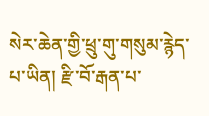སེར་ཆེན་གྱི་ཕྲུ་གུ་གསུམ་རྙེད་པ་ཡིན། རྫི་བོ་རྒན་པ་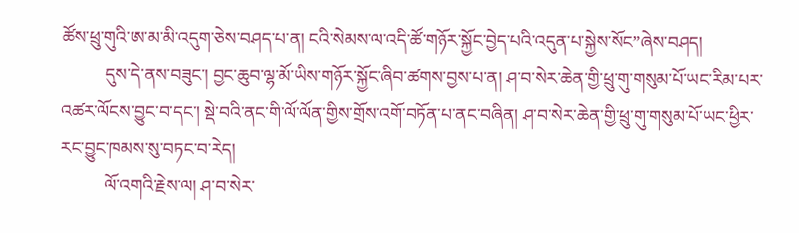ཚོས་ཕྲུ་གུའི་ཨ་མ་མི་འདུག་ཅེས་བཤད་པ་ན། ངའི་སེམས་ལ་འདི་ཚོ་གཉོར་སྐྱོང་བྱེད་པའི་འདུན་པ་སྐྱེས་སོང”ཞེས་བཤད།
          དུས་དེ་ནས་བཟུང་། བྱང་ཆུབ་ལྷ་མོ་ཡིས་གཉོར་སྐྱོང་ཞིབ་ཚགས་བྱས་པ་ན། ཤ་བ་སེར་ཆེན་གྱི་ཕྲུ་གུ་གསུམ་པོ་ཡང་རིམ་པར་འཚར་ལོངས་བྱུང་བ་དང་། སྡེ་བའི་ནང་གི་ལོ་ལོན་གྱིས་གྲོས་འགོ་བཏོན་པ་ནང་བཞིན། ཤ་བ་སེར་ཆེན་གྱི་ཕྲུ་གུ་གསུམ་པོ་ཡང་ཕྱིར་རང་བྱུང་ཁམས་སུ་བཏང་བ་རེད།
          ལོ་འགའི་རྗེས་ལ། ཤ་བ་སེར་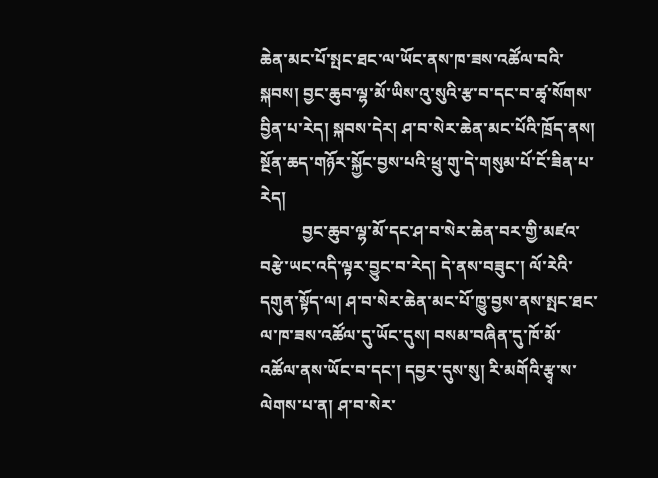ཆེན་མང་པོ་སྤང་ཐང་ལ་ཡོང་ནས་ཁ་ཟས་འཚོལ་བའི་སྐབས། བྱང་ཆུབ་ལྷ་མོ་ཡིས་འུ་སུའི་རྩ་བ་དང་བ་ཚྭ་སོགས་བྱིན་པ་རེད། སྐབས་དེར། ཤ་བ་སེར་ཆེན་མང་པོའི་ཁྲོད་ནས། སྔོན་ཆད་གཉོར་སྐྱོང་བྱས་པའི་ཕྲུ་གུ་དེ་གསུམ་པོ་ངོ་ཟིན་པ་རེད།
          བྱང་ཆུབ་ལྷ་མོ་དང་ཤ་བ་སེར་ཆེན་བར་གྱི་མཛའ་བརྩེ་ཡང་འདི་ལྟར་བྱུང་བ་རེད། དེ་ནས་བཟུང་། ལོ་རེའི་དགུན་སྟོད་ལ། ཤ་བ་སེར་ཆེན་མང་པོ་ཁྱུ་བྱས་ནས་སྤང་ཐང་ལ་ཁ་ཟས་འཚོལ་དུ་ཡོང་དུས། བསམ་བཞིན་དུ་ཁོ་མོ་འཚོལ་ནས་ཡོང་བ་དང་། དབྱར་དུས་སུ། རི་མགོའི་རྩྭ་ས་ལེགས་པ་ན། ཤ་བ་སེར་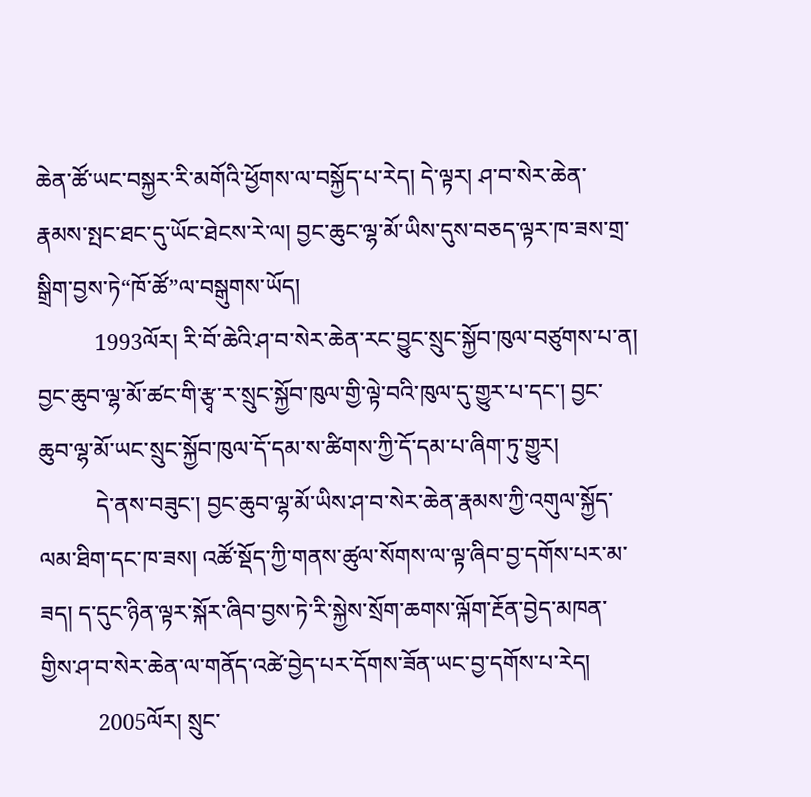ཆེན་ཚོ་ཡང་བསྐྱར་རི་མགོའི་ཕྱོགས་ལ་བསྐྱོད་པ་རེད། དེ་ལྟར། ཤ་བ་སེར་ཆེན་རྣམས་སྤང་ཐང་དུ་ཡོང་ཐེངས་རེ་ལ། བྱང་ཆུང་ལྷ་མོ་ཡིས་དུས་བཅད་ལྟར་ཁ་ཟས་གྲ་སྒྲིག་བྱས་ཏེ“ཁོ་ཚོ”ལ་བསྒུགས་ཡོད།
          1993ལོར། རི་བོ་ཆེའི་ཤ་བ་སེར་ཆེན་རང་བྱུང་སྲུང་སྐྱོབ་ཁུལ་བཙུགས་པ་ན། བྱང་ཆུབ་ལྷ་མོ་ཚང་གི་རྩྭ་ར་སྲུང་སྐྱོབ་ཁུལ་གྱི་ལྟེ་བའི་ཁུལ་དུ་གྱུར་པ་དང་། བྱང་ཆུབ་ལྷ་མོ་ཡང་སྲུང་སྐྱོབ་ཁུལ་དོ་དམ་ས་ཚིགས་ཀྱི་དོ་དམ་པ་ཞིག་ཏུ་གྱུར།
          དེ་ནས་བཟུང་། བྱང་ཆུབ་ལྷ་མོ་ཡིས་ཤ་བ་སེར་ཆེན་རྣམས་ཀྱི་འགུལ་སྐྱོད་ལམ་ཐིག་དང་ཁ་ཟས། འཚོ་སྡོད་ཀྱི་གནས་ཚུལ་སོགས་ལ་ལྟ་ཞིབ་བྱ་དགོས་པར་མ་ཟད། ད་དུང་ཉིན་ལྟར་སྐོར་ཞིབ་བྱས་ཏེ་རི་སྐྱེས་སྲོག་ཆགས་ལྐོག་རྔོན་བྱེད་མཁན་གྱིས་ཤ་བ་སེར་ཆེན་ལ་གནོད་འཚེ་བྱེད་པར་དོགས་ཟོན་ཡང་བྱ་དགོས་པ་རེད།
          2005ལོར། སྲུང་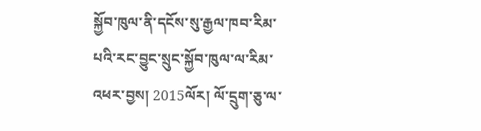སྐྱོབ་ཁུལ་ནི་དངོས་སུ་རྒྱལ་ཁབ་རིམ་པའི་རང་བྱུང་སྲུང་སྐྱོབ་ཁུལ་ལ་རིམ་འཕར་བྱས། 2015ལོར། ལོ་དྲུག་ཅུ་ལ་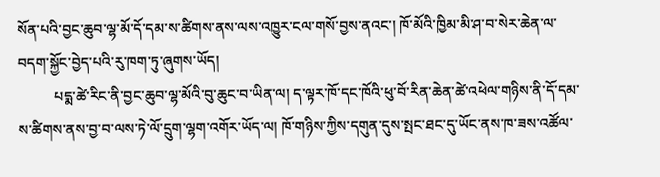སོན་པའི་བྱང་ཆུབ་ལྷ་མོ་དོ་དམ་ས་ཚིགས་ནས་ལས་འཁྱུར་ངལ་གསོ་བྱས་ནའང་། ཁོ་མོའི་ཁྱིམ་མི་ཤ་བ་སེར་ཆེན་ལ་བདག་སྐྱོང་བྱེད་པའི་རུ་ཁག་ཏུ་ཞུགས་ཡོད།
          པདྨ་ཚེ་རིང་ནི་བྱང་ཆུབ་ལྷ་མོའི་བུ་ཆུང་བ་ཡིན་ལ། ད་ལྟར་ཁོ་དང་ཁོའི་ཕུ་བོ་རིན་ཆེན་ཚེ་འཕེལ་གཉིས་ནི་དོ་དམ་ས་ཚིགས་ནས་བྱ་བ་ལས་ཏེ་ལོ་དྲུག་ལྷག་འགོར་ཡོད་ལ། ཁོ་གཉིས་ཀྱིས་དགུན་དུས་སྤང་ཐང་དུ་ཡོང་ནས་ཁ་ཟས་འཚོལ་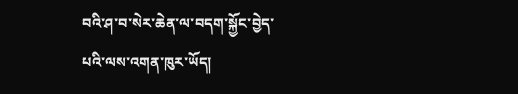བའི་ཤ་བ་སེར་ཆེན་ལ་བདག་སྐྱོང་བྱེད་པའི་ལས་འགན་ཁུར་ཡོད།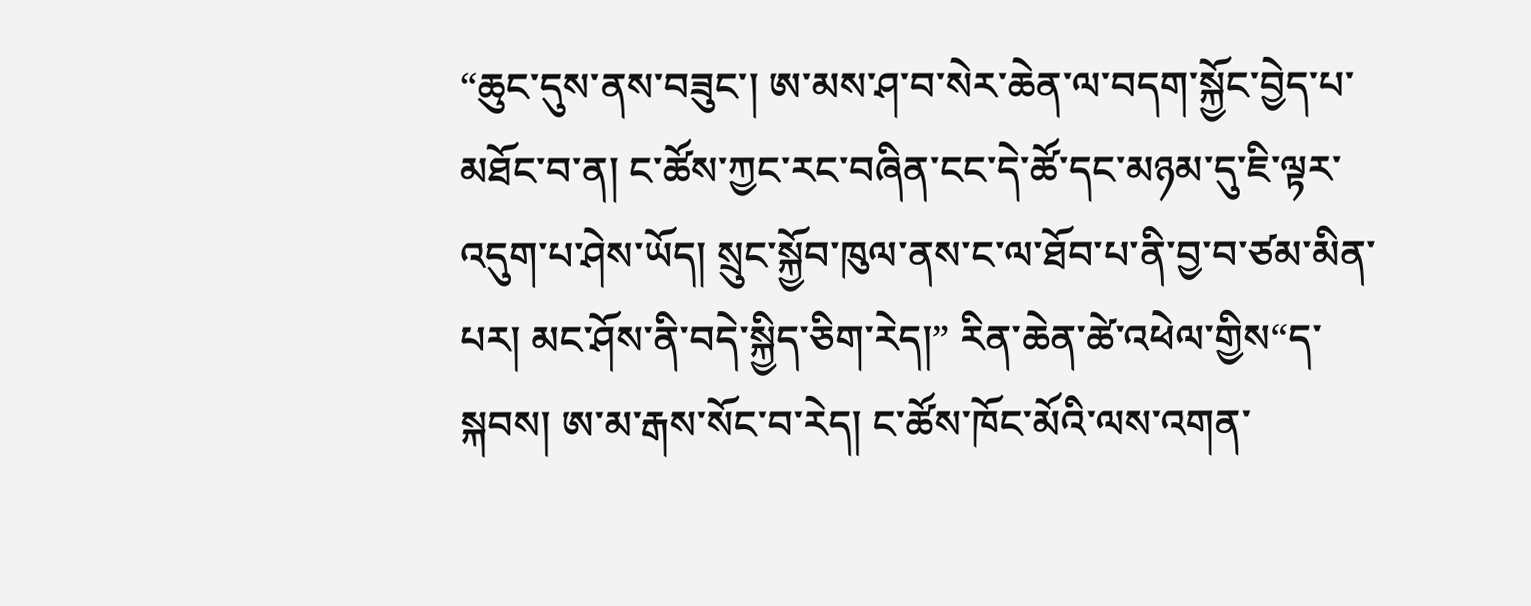“ཆུང་དུས་ནས་བཟུང་། ཨ་མས་ཤ་བ་སེར་ཆེན་ལ་བདག་སྐྱོང་བྱེད་པ་མཐོང་བ་ན། ང་ཚོས་ཀྱང་རང་བཞིན་ངང་དེ་ཚོ་དང་མཉམ་དུ་ཇི་ལྟར་འདུག་པ་ཤེས་ཡོད། སྲུང་སྐྱོབ་ཁུལ་ནས་ང་ལ་ཐོབ་པ་ནི་བྱ་བ་ཙམ་མིན་པར། མང་ཤོས་ནི་བདེ་སྐྱིད་ཅིག་རེད།” རིན་ཆེན་ཚེ་འཕེལ་གྱིས“ད་སྐབས། ཨ་མ་རྒས་སོང་བ་རེད། ང་ཚོས་ཁོང་མོའི་ལས་འགན་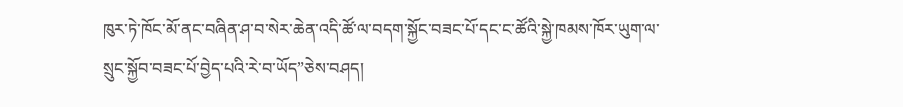ཁུར་ཏེ་ཁོང་མོ་ནང་བཞིན་ཤ་བ་སེར་ཆེན་འདི་ཚོ་ལ་བདག་སྐྱོང་བཟང་པོ་དང་ང་ཚོའི་སྐྱེ་ཁམས་ཁོར་ཡུག་ལ་སྲུང་སྐྱོབ་བཟང་པོ་བྱེད་པའི་རེ་བ་ཡོད”ཅེས་བཤད།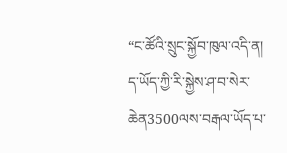“ང་ཚོའི་སྲུང་སྐྱོབ་ཁུལ་འདི་ན། ད་ཡོད་ཀྱི་རི་སྐྱེས་ཤ་བ་སེར་ཆེན3500ལས་བརྒལ་ཡོད་པ་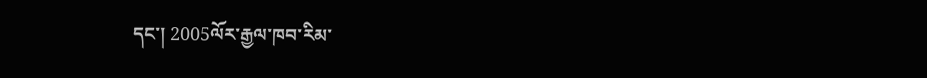དང་། 2005ལོར་རྒྱལ་ཁབ་རིམ་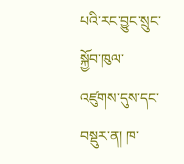པའི་རང་བྱུང་སྲུང་སྐྱོབ་ཁུལ་འཛུགས་དུས་དང་བསྡུར་ན། ཁ་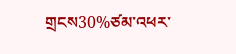གྲངས30%ཙམ་འཕར་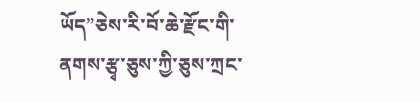ཡོད”ཅེས་རི་བོ་ཆེ་རྫོང་གི་ནགས་རྩྭ་ཅུས་ཀྱི་ཅུས་ཀྲང་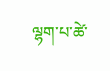ལྷག་པ་ཚེ་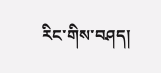རིང་གིས་བཤད།